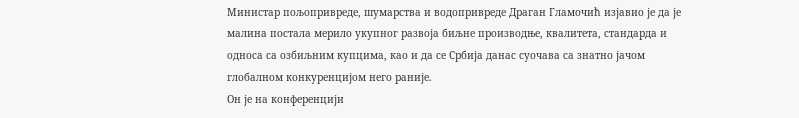Министар пољопривреде, шумарства и водопривреде Драган Гламочић изјавио је да је малина постала мерило укупног развоја биљне производње, квалитета, стандарда и односа са озбиљним купцима, као и да се Србија данас суочава са знатно јачом глобалном конкуренцијом него раније.
Он је на конференцији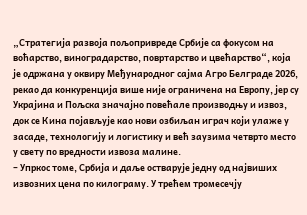„Стратегија развоја пољопривреде Србије са фокусом на воћарство, виноградарство, повртарство и цвећарство“, која је одржана у оквиру Међународног сајма Агро Белграде 2026, рекао да конкуренција више није ограничена на Европу, јер су Украјина и Пољска значајно повећале производњу и извоз, док се Кина појављује као нови озбиљан играч који улаже у засаде, технологију и логистику и већ заузима четврто место у свету по вредности извоза малине.
– Упркос томе, Србија и даље остварује једну од највиших извозних цена по килограму. У трећем тромесечју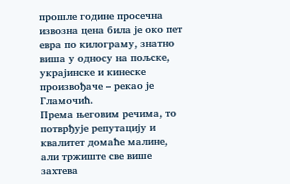прошле године просечна извозна цена била је око пет евра по килограму, знатно виша у односу на пољске, украјинске и кинеске произвођаче – рекао је Гламочић.
Према његовим речима, то потврђује репутацију и квалитет домаће малине, али тржиште све више захтева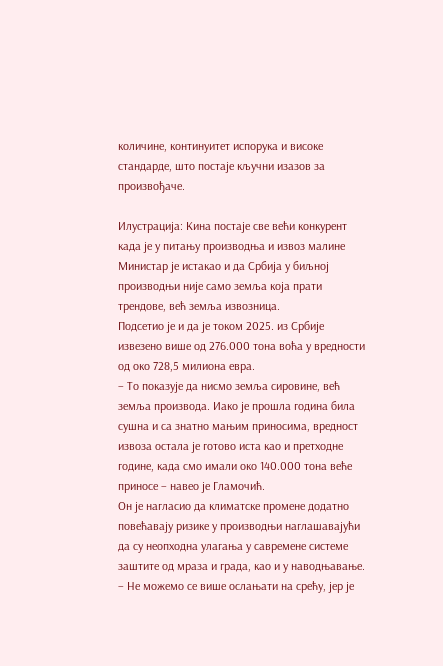количине, континуитет испорука и високе стандарде, што постаје кључни изазов за произвођаче.

Илустрација: Кина постаје све већи конкурент када је у питању производња и извоз малине
Министар је истакао и да Србија у биљној производњи није само земља која прати трендове, већ земља извозница.
Подсетио је и да је током 2025. из Србије извезено више од 276.000 тона воћа у вредности од око 728,5 милиона евра.
– То показује да нисмо земља сировине, већ земља производа. Иако је прошла година била сушна и са знатно мањим приносима, вредност извоза остала је готово иста као и претходне године, када смо имали око 140.000 тона веће приносе – навео је Гламочић.
Он је нагласио да климатске промене додатно повећавају ризике у производњи наглашавајући да су неопходна улагања у савремене системе заштите од мраза и града, као и у наводњавање.
– Не можемо се више ослањати на срећу, јер је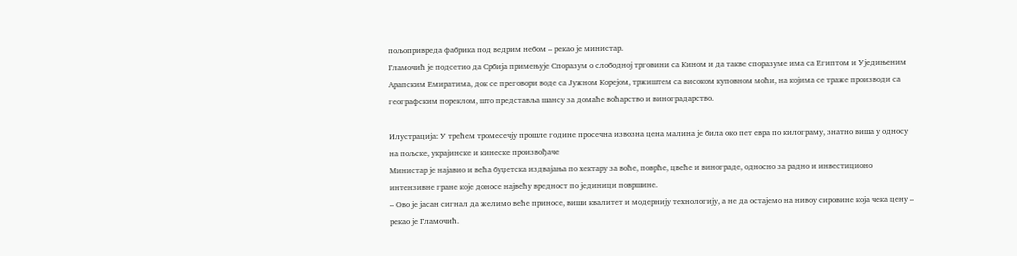пољопривреда фабрика под ведрим небом – рекао је министар.
Гламочић је подсетио да Србија примењује Споразум о слободној трговини са Кином и да такве споразуме има са Египтом и Уједињеним Арапским Емиратима, док се преговори воде са Јужном Корејом, тржиштем са високом куповном моћи, на којима се траже производи са географским пореклом, што представља шансу за домаће воћарство и виноградарство.

Илустрација: У трећем тромесечју прошле године просечна извозна цена малина је била око пет евра по килограму, знатно виша у односу на пољске, украјинске и кинеске произвођаче
Министар је најавио и већа буџетска издвајања по хектару за воће, поврће, цвеће и винограде, односно за радно и инвестиционо интензивне гране које доносе највећу вредност по јединици површине.
– Ово је јасан сигнал да желимо веће приносе, виши квалитет и модернију технологију, а не да остајемо на нивоу сировине која чека цену – рекао је Гламочић.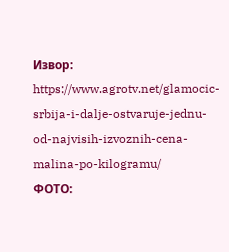Извор: https://www.agrotv.net/glamocic-srbija-i-dalje-ostvaruje-jednu-od-najvisih-izvoznih-cena-malina-po-kilogramu/
ФОТО: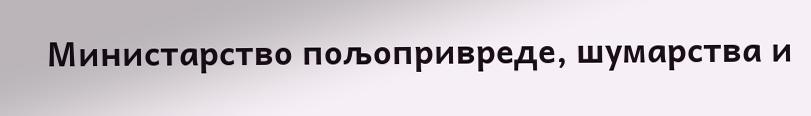Министарство пољопривреде, шумарства и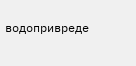водопривреде